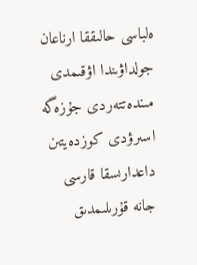ەلباسى حالىققا ارناعان جولداۋىندا اۋقىمدى مىندەتتەردى جۇزەگە اسىرۋدى كوزدەيتىن داعدارىسقا قارسى جانە قۇرىلىمدىق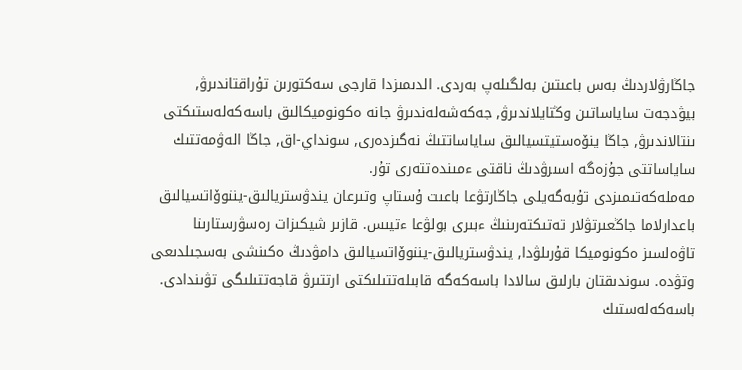جاڭارۋلاردىڭ بەس باعىتىن بەلگىلەپ بەردى. الدىمىزدا قارجى سەكتورىن تۇراقتاندىرۋ, بيۋدجەت ساياساتىن وڭتايلاندىرۋ, جەكەشەلەندىرۋ جانە ەكونوميكالىق باسەكەلەستىكتى ىنتالاندىرۋ, جاڭا ينۆەستيتسيالىق ساياساتتىڭ نەگىزدەرى, سونداي-اق, جاڭا الەۋمەتتىك ساياساتتى جۇزەگە اسىرۋدىڭ ناقتى ءمىندەتتەرى تۇر.
مەملەكەتىمىزدى تۇبەگەيلى جاڭارتۋعا باعىت ۇستاپ وتىرعان يندۋستريالىق-يننوۆاتسيالىق باعدارلاما جاڭعىرتۋلار تەتىكتەرىنىڭ ءبىرى بولۋعا ءتيىس. قازىر شيكىزات رەسۋرستارىنا تاۋەلسىز ەكونوميكا قۇرىلۋدا, يندۋستريالىق-يننوۆاتسيالىق دامۋدىڭ ەكىنشى بەسجىلدىعى وتۋدە. سوندىقتان بارلىق سالادا باسەكەگە قابىلەتتىلىكتى ارتتىرۋ قاجەتتىلىگى تۋىندادى. باسەكەلەستىك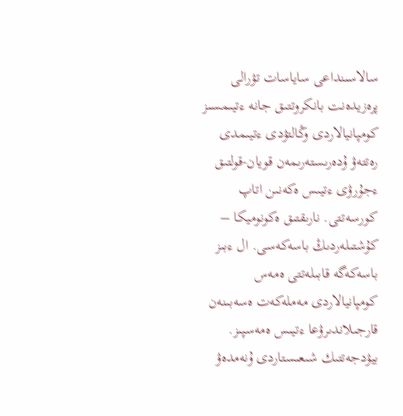سالاسىنداعى ساياسات تۋرالى پرەزيدەنت بانكروتتىق جانە ءتيىمسىز كومپانيالاردى وڭالتۋدى ءتيىمدى رەتتەۋ ۇدەرىستەرىمەن قويان-قولتىق ءجۇرۋى ءتيىس ەكەنىن اتاپ كورسەتتى. نارىقتىق ەكونوميكا – كۇشتىلەردىڭ باسەكەسى. ال ءبىز باسەكەگە قابىلەتتى ەمەس كومپانيالاردى مەملەكەت ەسەبىنەن قارجىلاندىرۋعا ءتيىس ەمەسپىز. بيۋدجەتتىك شىعىستاردى ۇنەمدەۋ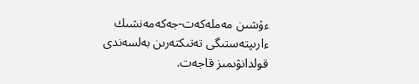ءۇشىن مەملەكەت-جەكەمەنشىك ءارىپتەستىگى تەتىكتەرىن بەلسەندى قولدانۋىمىز قاجەت.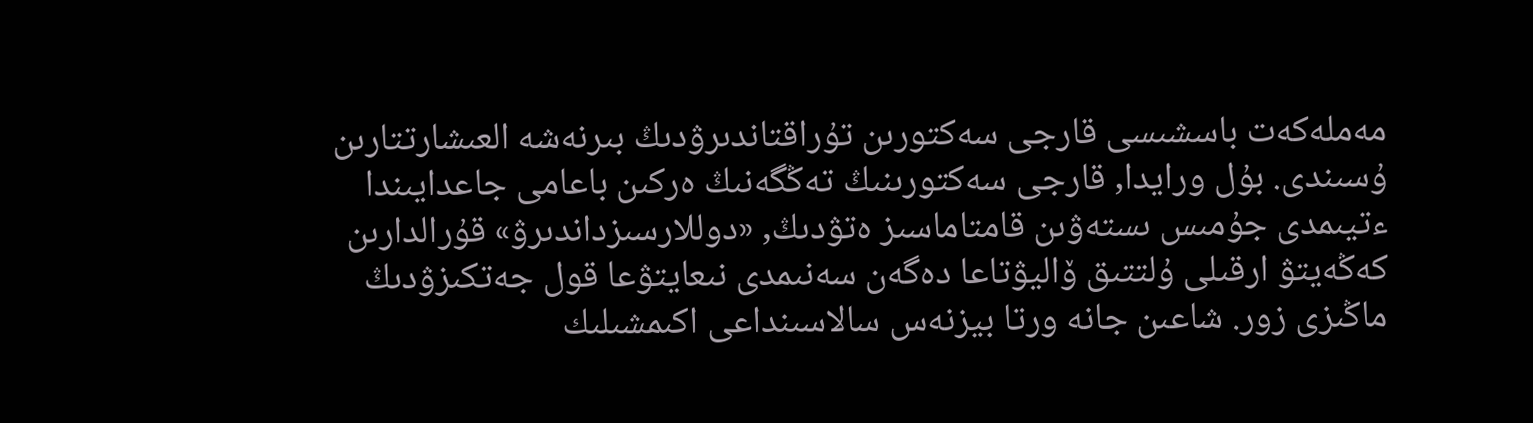مەملەكەت باسشىسى قارجى سەكتورىن تۇراقتاندىرۋدىڭ بىرنەشە العىشارتتارىن ۇسىندى. بۇل ورايدا, قارجى سەكتورىنىڭ تەڭگەنىڭ ەركىن باعامى جاعدايىندا ءتيىمدى جۇمىس ىستەۋىن قامتاماسىز ەتۋدىڭ, «دوللارسىزداندىرۋ» قۇرالدارىن كەڭەيتۋ ارقىلى ۇلتتىق ۆاليۋتاعا دەگەن سەنىمدى نىعايتۋعا قول جەتكىزۋدىڭ ماڭىزى زور. شاعىن جانە ورتا بيزنەس سالاسىنداعى اكىمشىلىك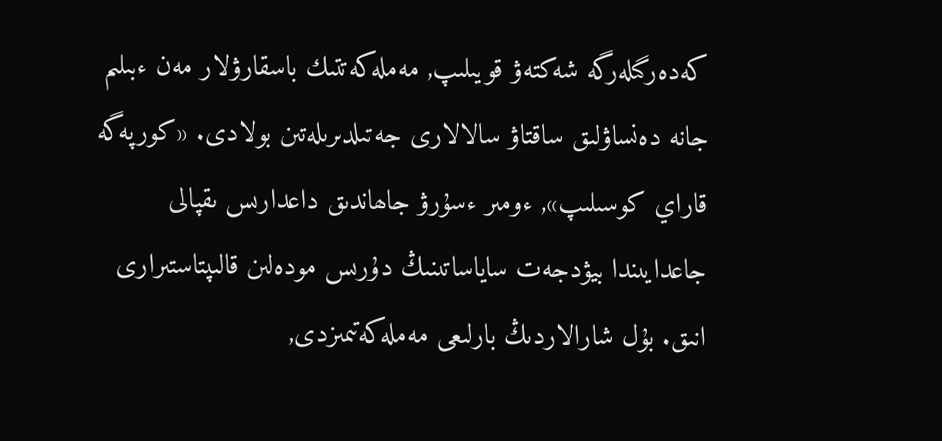كەدەرگىلەرگە شەكتەۋ قويىلىپ, مەملەكەتتىك باسقارۋلار مەن ءبىلىم جانە دەنساۋلىق ساقتاۋ سالالارى جەتىلدىرىلەتىن بولادى. «كورپەگە قاراي كوسىلىپ», ءومىر ءسۇرۋ جاھاندىق داعدارىس ىقپالى جاعدايىندا بيۋدجەت ساياساتىنىڭ دۇرىس مودەلىن قالىپتاستىرارى انىق. بۇل شارالاردىڭ بارلىعى مەملەكەتىمىزدى,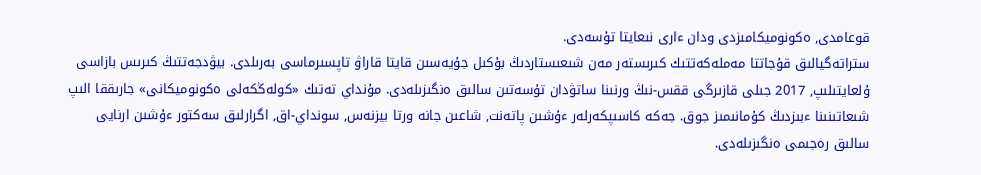قوعامدى, ەكونوميكامىزدى ودان ءارى نىعايتا تۇسەدى.
ستراتەگيالىق قۇجاتتا مەملەكەتتىك كىرىستەر مەن شىعىستاردىڭ بۇكىل جۇيەسىن قايتا قاراۋ تاپسىرماسى بەرىلدى. بيۋدجەتتىڭ كىرىس بازاسى ۇلعايتىلىپ, 2017 جىلى قازىرگى ققس-نىڭ ورنىنا ساتۋدان تۇسەتىن سالىق ەنگىزىلەدى. مۇنداي تەتىك «كولەڭكەلى ەكونوميكانى» جارىققا الىپ شىعاتىنىنا ءبىزدىڭ كۇمانىمىز جوق. جەكە كاسىپكەرلەر ءۇشىن پاتەنت, شاعىن جانە ورتا بيزنەس, سونداي-اق, اگرارلىق سەكتور ءۇشىن ارنايى سالىق رەجىمى ەنگىزىلەدى.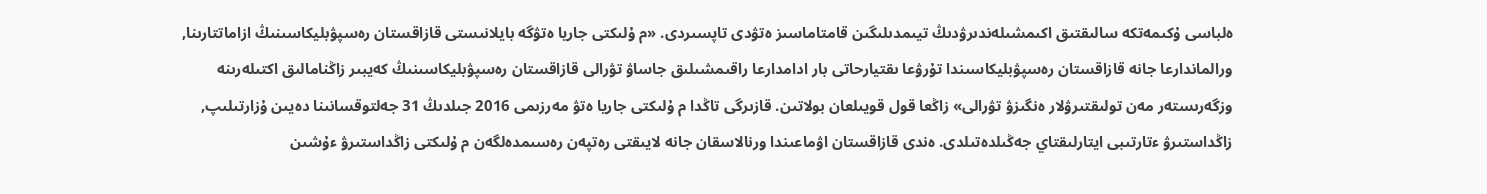ەلباسى ۇكىمەتكە سالىقتىق اكىمشىلەندىرۋدىڭ تيىمدىلىگىن قامتاماسىز ەتۋدى تاپسىردى. «م ۇلىكتى جاريا ەتۋگە بايلانىستى قازاقستان رەسپۋبليكاسىنىڭ ازاماتتارىنا, ورالماندارعا جانە قازاقستان رەسپۋبليكاسىندا تۇرۋعا ىقتيارحاتى بار ادامدارعا راقىمشىلىق جاساۋ تۋرالى قازاقستان رەسپۋبليكاسىنىڭ كەيبىر زاڭنامالىق اكتىلەرىنە وزگەرىستەر مەن تولىقتىرۋلار ەنگىزۋ تۋرالى» زاڭعا قول قويىلعان بولاتىن. قازىرگى تاڭدا م ۇلىكتى جاريا ەتۋ مەرزىمى 2016 جىلدىڭ 31 جەلتوقسانىنا دەيىن ۇزارتىلىپ, زاڭداستىرۋ ءتارتىبى ايتارلىقتاي جەڭىلدەتىلدى. ەندى قازاقستان اۋماعىندا ورنالاسقان جانە لايىقتى رەتپەن رەسىمدەلگەن م ۇلىكتى زاڭداستىرۋ ءۇشىن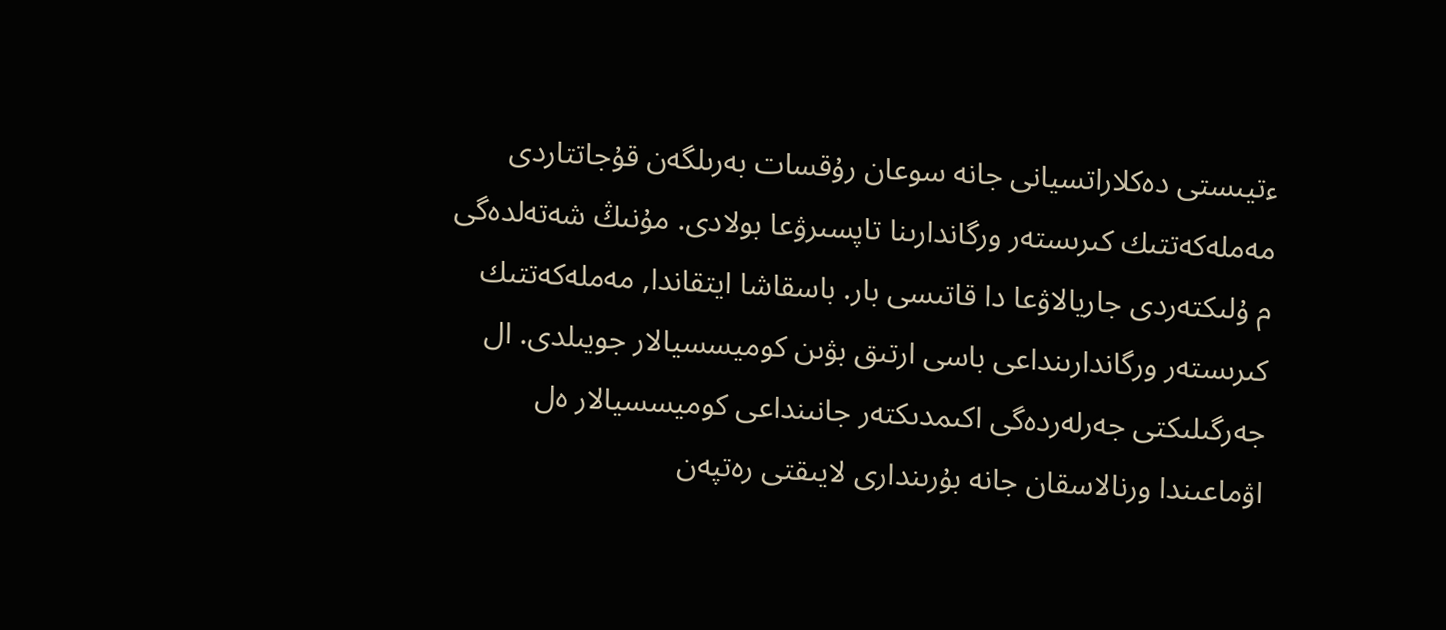ءتيىستى دەكلاراتسيانى جانە سوعان رۇقسات بەرىلگەن قۇجاتتاردى مەملەكەتتىك كىرىستەر ورگاندارىنا تاپسىرۋعا بولادى. مۇنىڭ شەتەلدەگى م ۇلىكتەردى جاريالاۋعا دا قاتىسى بار. باسقاشا ايتقاندا, مەملەكەتتىك كىرىستەر ورگاندارىنداعى باسى ارتىق بۋىن كوميسسيالار جويىلدى. ال جەرگىلىكتى جەرلەردەگى اكىمدىكتەر جانىنداعى كوميسسيالار ەل اۋماعىندا ورنالاسقان جانە بۇرىندارى لايىقتى رەتپەن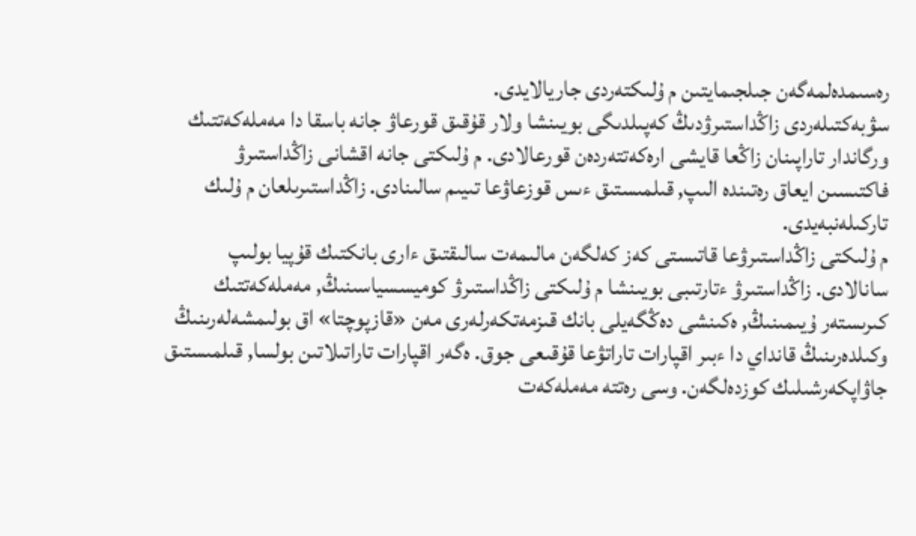رەسىمدەلمەگەن جىلجىمايتىن م ۇلىكتەردى جاريالايدى.
سۋبەكتىلەردى زاڭداستىرۋدىڭ كەپىلدىگى بويىنشا ولار قۇقىق قورعاۋ جانە باسقا دا مەملەكەتتىك ورگاندار تاراپىنان زاڭعا قايشى ارەكەتتەردەن قورعالادى. م ۇلىكتى جانە اقشانى زاڭداستىرۋ فاكتىسىن ايعاق رەتىندە الىپ, قىلمىستىق ءىس قوزعاۋعا تىيىم سالىنادى. زاڭداستىرىلعان م ۇلىك تاركىلەنبەيدى.
م ۇلىكتى زاڭداستىرۋعا قاتىستى كەز كەلگەن مالىمەت سالىقتىق ءارى بانكتىك قۇپيا بولىپ سانالادى. زاڭداستىرۋ ءتارتىبى بويىنشا م ۇلىكتى زاڭداستىرۋ كوميسسياسىنىڭ, مەملەكەتتىك كىرىستەر ۇيىمىنىڭ, ەكىنشى دەڭگەيلى بانك قىزمەتكەرلەرى مەن «قازپوچتا» اق بولىمشەلەرىنىڭ وكىلدەرىنىڭ قانداي دا ءبىر اقپارات تاراتۋعا قۇقىعى جوق. ەگەر اقپارات تاراتىلاتىن بولسا, قىلمىستىق جاۋاپكەرشىلىك كوزدەلگەن. وسى رەتتە مەملەكەت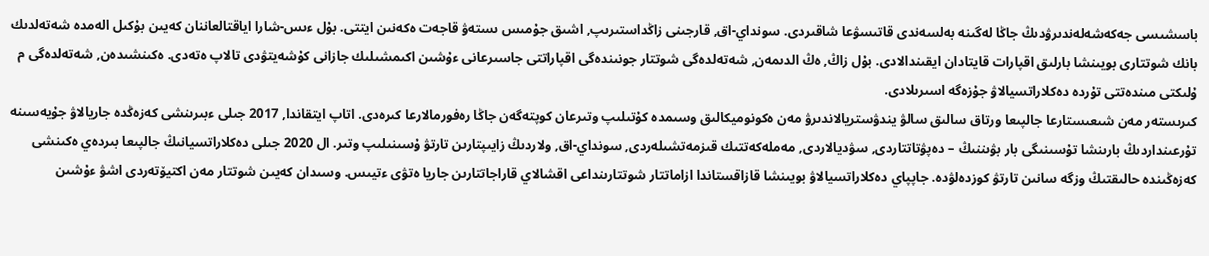باسشىسى جەكەشەلەندىرۋدىڭ جاڭا لەگىنە بەلسەندى قاتىسۋعا شاقىردى. سونداي-اق, قارجىنى زاڭداستىرىپ, اشىق جۇمىس ىستەۋ قاجەت ەكەنىن ايتتى. بۇل ءىس-شارا اياقتالعاننان كەيىن بۇكىل الەمدە شەتەلدىك بانك شوتتارى بويىنشا بارلىق اقپارات قايتادان ايقىندالادى. بۇل زاڭ, ەڭ الدىمەن, شەتەلدەگى شوتتار جونىندەگى اقپاراتتى جاسىرعانى ءۇشىن اكىمشىلىك جازانى كۇشەيتۋدى تالاپ ەتەدى. ەكىنشىدەن, شەتەلدەگى م ۇلىكتى مىندەتتى تۇردە دەكلاراتسيالاۋ جۇزەگە اسىرىلادى.
كىرىستەر مەن شىعىستارعا جالپىعا ورتاق سالىق سالۋ يندۋستريالاندىرۋ مەن ەكونوميكالىق وسىمدە كۇتىلىپ وتىرعان كوپتەگەن جاڭا رەفورمالارعا كىرەدى. اتاپ ايتقاندا, 2017 جىلى ءبىرىنشى كەزەڭدە جاريالاۋ جۇيەسىنە تۇرعىنداردىڭ بارىنشا تۇسىنىگى بار بۋىننىڭ – دەپۋتاتتاردى, سۋديالاردى, مەملەكەتتىك قىزمەتشىلەردى, سونداي-اق, ولاردىڭ زايىپتارىن تارتۋ ۇسىنىلىپ وتىر. ال 2020 جىلى دەكلاراتسيانىڭ جالپىعا بىردەي ەكىنشى كەزەڭىندە حالىقتىڭ وزگە سانىن تارتۋ كوزدەلۋدە. جاپپاي دەكلاراتسيالاۋ بويىنشا قازاقستاندا ازاماتتار شوتتارىنداعى اقشالاي قاراجاتتارىن جاريا ەتۋى ءتيىس. وسىدان كەيىن شوتتار مەن اكتيۆتەردى اشۋ ءۇشىن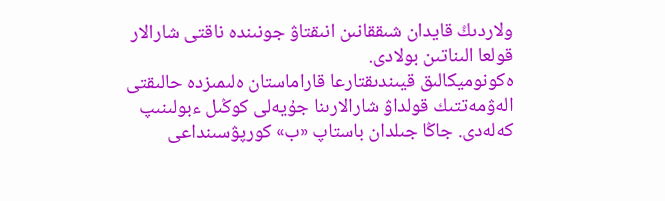ولاردىڭ قايدان شىققانىن انىقتاۋ جونىندە ناقتى شارالار قولعا الىناتىن بولادى.
ەكونوميكالىق قيىندىقتارعا قاراماستان ەلىمىزدە حالىقتى الەۋمەتتىك قولداۋ شارالارىنا جۇيەلى كوڭىل ءبولىنىپ كەلەدى. جاڭا جىلدان باستاپ «ب» كورپۋسىنداعى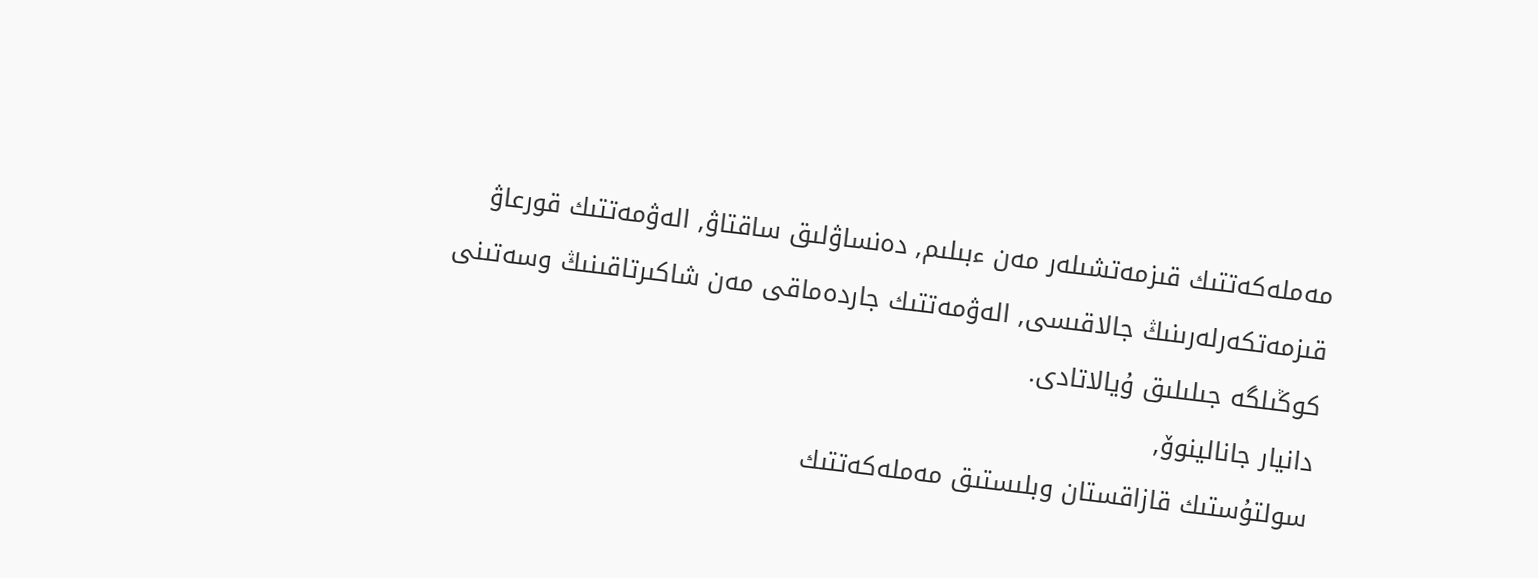مەملەكەتتىك قىزمەتشىلەر مەن ءبىلىم, دەنساۋلىق ساقتاۋ, الەۋمەتتىك قورعاۋ قىزمەتكەرلەرىنىڭ جالاقىسى, الەۋمەتتىك جاردەماقى مەن شاكىرتاقىنىڭ وسەتىنى كوڭىلگە جىلىلىق ۇيالاتادى.
دانيار جانالينوۆ,
سولتۇستىك قازاقستان وبلىستىق مەملەكەتتىك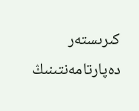كىرىستەر
دەپارتامەنتىنىڭ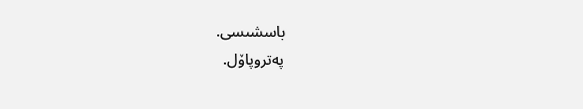باسشىسى.
پەتروپاۆل.